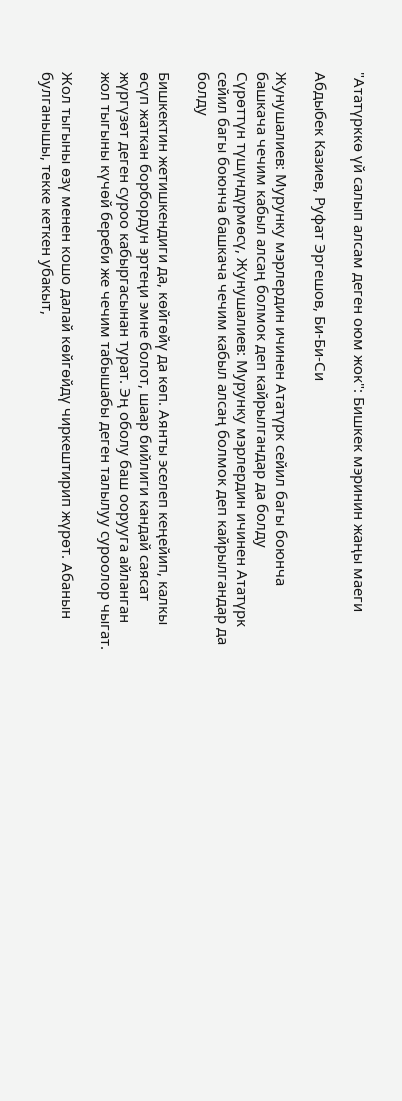"Ататүрккө үй салып алсам деген оюм жок": Бишкек мэринин жаңы маеги

Абдыбек Казиев, Руфат Эргешов, Би-Би-Си

Жунушалиев: Мурунку мэрлердин ичинен Ататүрк сейил багы боюнча башкача чечим кабыл алсаң болмок деп кайрылгандар да болду
Сүрөттүн түшүндүрмөсү, Жунушалиев: Мурунку мэрлердин ичинен Ататүрк сейил багы боюнча башкача чечим кабыл алсаң болмок деп кайрылгандар да болду

Бишкектин жетишкендиги да, көйгөйү да көп. Аянты эселеп кеңейип, калкы өсүп жаткан борбордун эртеңи эмне болот, шаар бийлиги кандай саясат жүргүзөт деген суроо кабыргасынан турат. Эң оболу баш оорууга айланган жол тыгыны күчөй береби же чечим табышабы деген талылуу суроолор чыгат.

Жол тыгыны өзү менен кошо далай көйгөйдү чиркештирип жүрөт. Абанын булганышы, текке кеткен убакыт,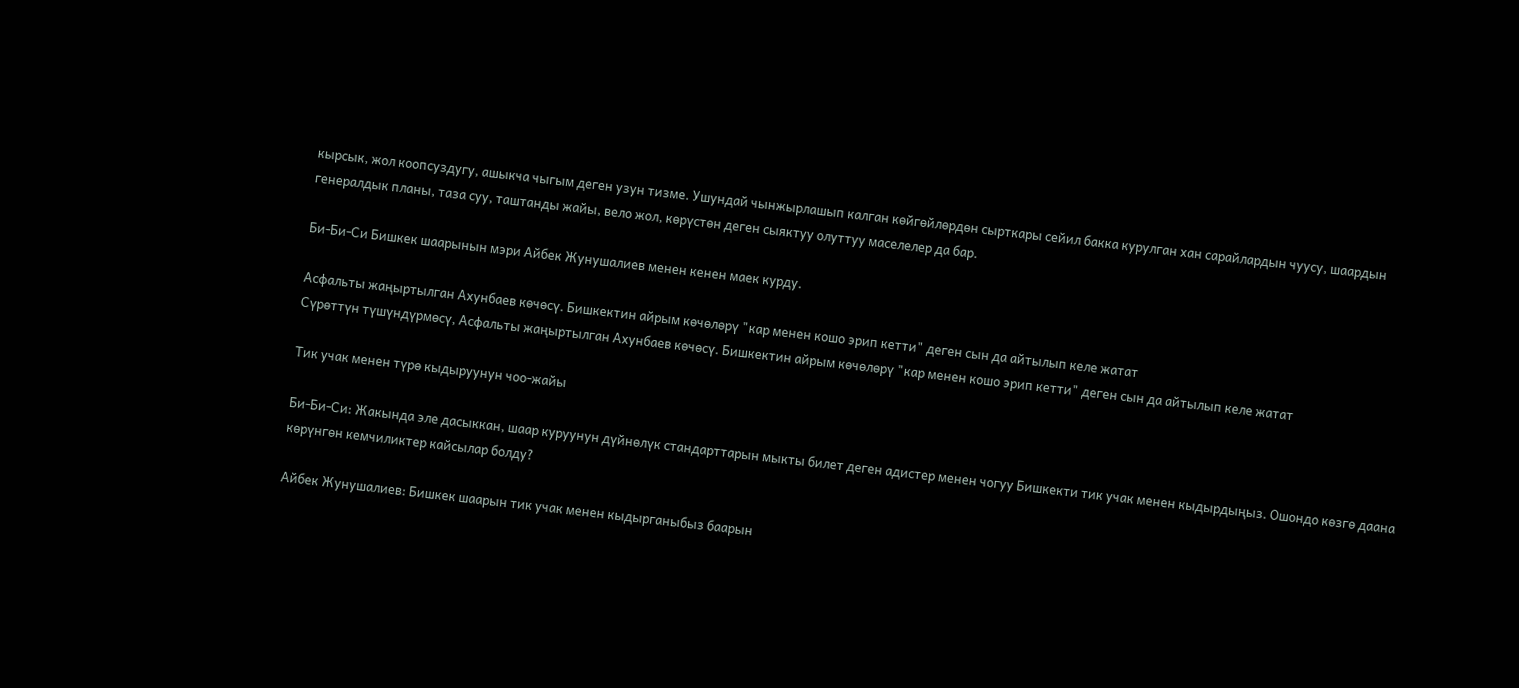кырсык, жол коопсуздугу, ашыкча чыгым деген узун тизме. Ушундай чынжырлашып калган көйгөйлөрдөн сырткары сейил бакка курулган хан сарайлардын чуусу, шаардын генералдык планы, таза суу, таштанды жайы, вело жол, көрүстөн деген сыяктуу олуттуу маселелер да бар.

Би-Би-Си Бишкек шаарынын мэри Айбек Жунушалиев менен кенен маек курду.

Асфальты жаңыртылган Ахунбаев көчөсү. Бишкектин айрым көчөлөрү "кар менен кошо эрип кетти" деген сын да айтылып келе жатат
Сүрөттүн түшүндүрмөсү, Асфальты жаңыртылган Ахунбаев көчөсү. Бишкектин айрым көчөлөрү "кар менен кошо эрип кетти" деген сын да айтылып келе жатат

Тик учак менен түрө кыдыруунун чоо-жайы

Би-Би-Си: Жакында эле дасыккан, шаар куруунун дүйнөлүк стандарттарын мыкты билет деген адистер менен чогуу Бишкекти тик учак менен кыдырдыңыз. Ошондо көзгө даана көрүнгөн кемчиликтер кайсылар болду?

Айбек Жунушалиев: Бишкек шаарын тик учак менен кыдырганыбыз баарын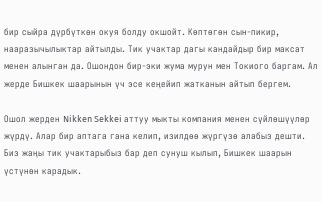бир сыйра дүрбүткөн окуя болду окшойт. Көптөгөн сын-пикир, нааразычылыктар айтылды. Тик учактар дагы кандайдыр бир максат менен алынган да. Ошондон бир-эки жума мурун мен Токиого баргам. Ал жерде Бишкек шаарынын үч эсе кеңейип жатканын айтып бергем.

Ошол жерден Nikken Sekkei аттуу мыкты компания менен сүйлөшүүлөр жүрдү. Алар бир аптага гана келип, изилдөө жүргүзө алабыз дешти. Биз жаңы тик учактарыбыз бар деп сунуш кылып, Бишкек шаарын үстүнөн карадык.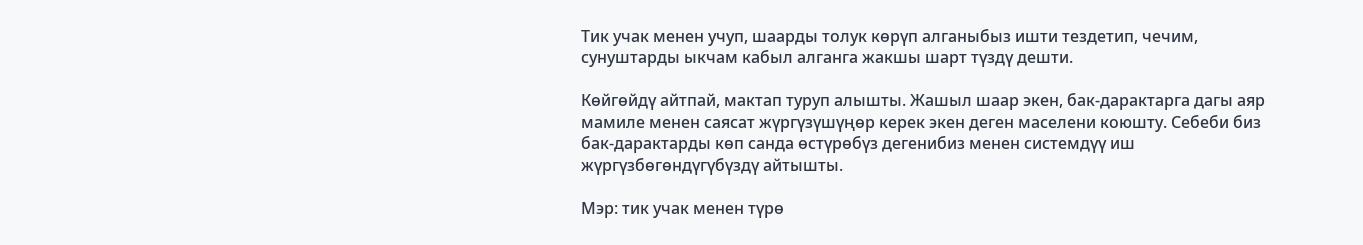Тик учак менен учуп, шаарды толук көрүп алганыбыз ишти тездетип, чечим, сунуштарды ыкчам кабыл алганга жакшы шарт түздү дешти.

Көйгөйдү айтпай, мактап туруп алышты. Жашыл шаар экен, бак-дарактарга дагы аяр мамиле менен саясат жүргүзүшүңөр керек экен деген маселени коюшту. Себеби биз бак-дарактарды көп санда өстүрөбүз дегенибиз менен системдүү иш жүргүзбөгөндүгүбүздү айтышты.

Мэр: тик учак менен түрө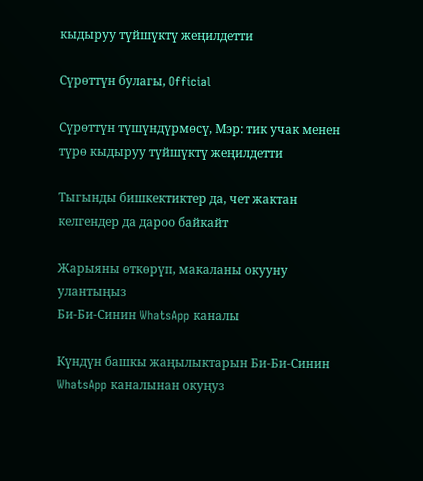кыдыруу түйшүктү жеңилдетти

Сүрөттүн булагы, Official

Сүрөттүн түшүндүрмөсү, Мэр: тик учак менен түрө кыдыруу түйшүктү жеңилдетти

Тыгынды бишкектиктер да, чет жактан келгендер да дароо байкайт

Жарыяны өткөрүп, макаланы окууну улантыңыз
Би-Би-Синин WhatsApp каналы

Күндүн башкы жаңылыктарын Би-Би-Синин WhatsApp каналынан окуңуз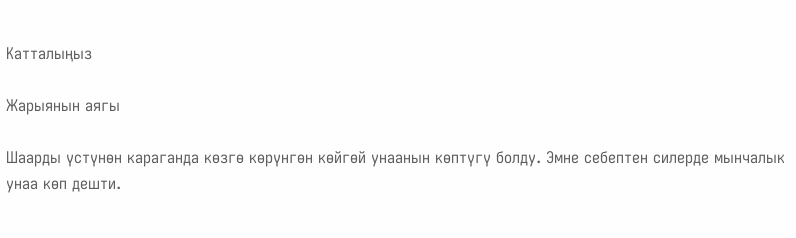Катталыңыз

Жарыянын аягы

Шаарды үстүнөн караганда көзгө көрүнгөн көйгөй унаанын көптүгү болду. Эмне себептен силерде мынчалык унаа көп дешти.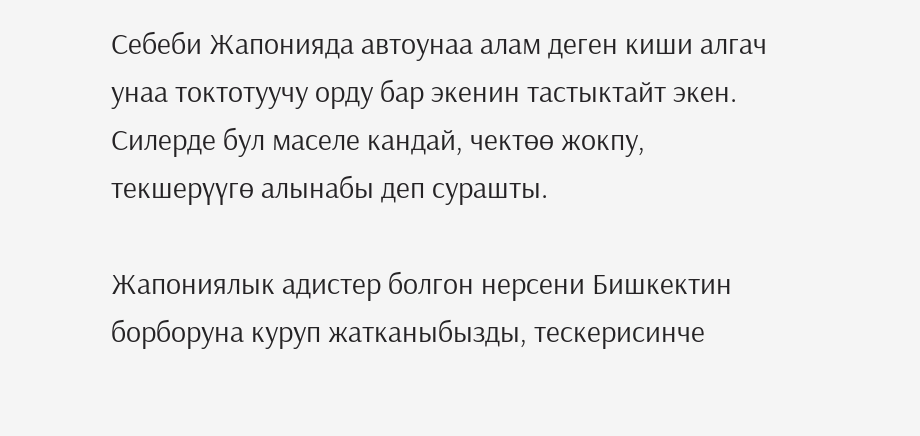Себеби Жапонияда автоунаа алам деген киши алгач унаа токтотуучу орду бар экенин тастыктайт экен. Силерде бул маселе кандай, чектөө жокпу, текшерүүгө алынабы деп сурашты.

Жапониялык адистер болгон нерсени Бишкектин борборуна куруп жатканыбызды, тескерисинче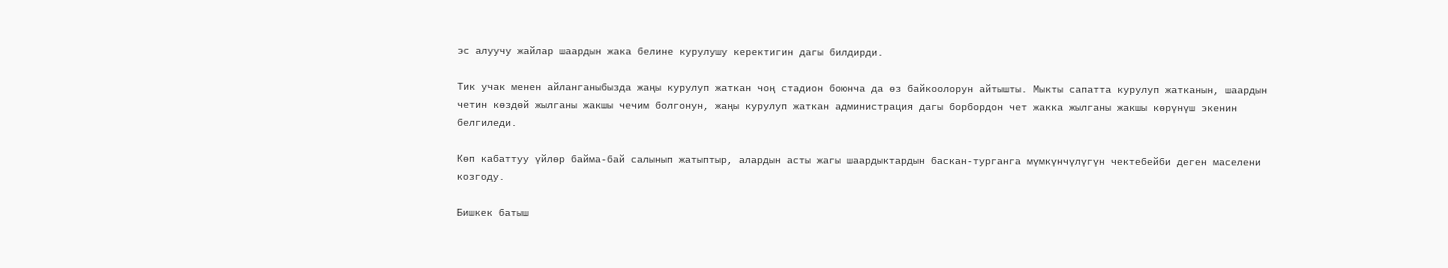эс алуучу жайлар шаардын жака белине курулушу керектигин дагы билдирди.

Тик учак менен айланганыбызда жаңы курулуп жаткан чоң стадион боюнча да өз байкоолорун айтышты. Мыкты сапатта курулуп жатканын, шаардын четин көздөй жылганы жакшы чечим болгонун, жаңы курулуп жаткан администрация дагы борбордон чет жакка жылганы жакшы көрүнүш экенин белгиледи.

Көп кабаттуу үйлөр байма-бай салынып жатыптыр, алардын асты жагы шаардыктардын баскан-турганга мүмкүнчүлүгүн чектебейби деген маселени козгоду.

Бишкек батыш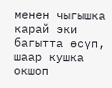менен чыгышка карай эки багытта өсүп, шаар кушка окшоп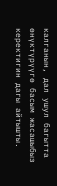калганын, дал ушул багытта өнүктүрүүгө басым жасашыбыз керектигин дагы айтышты.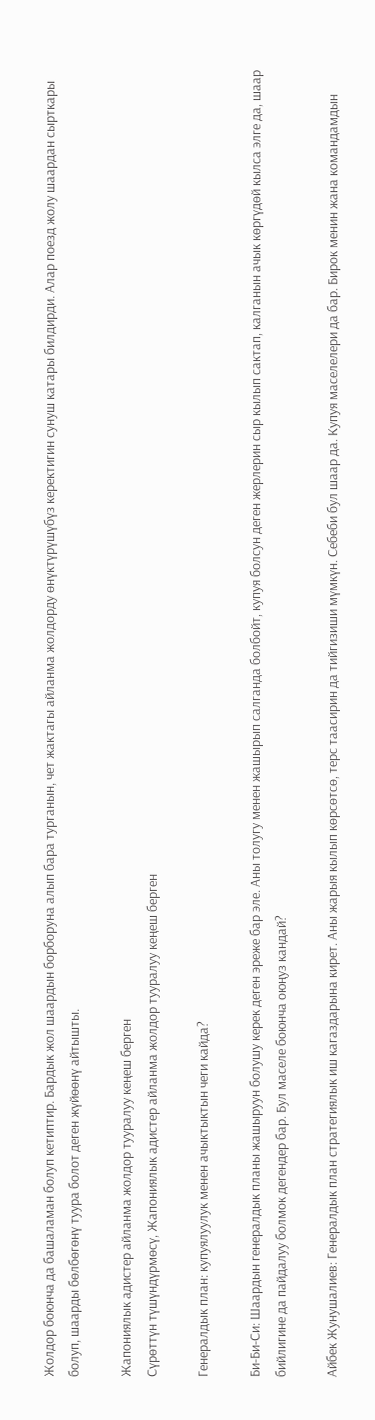Жолдор боюнча да башаламан болуп кетиптир. Бардык жол шаардын борборуна алып бара турганын, чет жактагы айланма жолдорду өнүктүрүшүбүз керектигин сунуш катары билдирди. Алар поезд жолу шаардан сырткары болуп, шаарды бөлбөгөнү туура болот деген жүйөөнү айтышты.

Жапониялык адистер айланма жолдор тууралуу кеңеш берген
Сүрөттүн түшүндүрмөсү, Жапониялык адистер айланма жолдор тууралуу кеңеш берген

Генералдык план: купуялуулук менен ачыктыктын чеги кайда?

Би-Би-Си: Шаардын генералдык планы жашыруун болушу керек деген эреже бар эле. Аны толугу менен жашырып салганда болбойт, купуя болсун деген жерлерин сыр кылып сактап, калганын ачык көргүдөй кылса элге да, шаар бийлигине да пайдалуу болмок дегендер бар. Бул маселе боюнча оюңуз кандай?

Айбек Жунушалиев: Генералдык план стратегиялык иш кагаздарына кирет. Аны жарыя кылып көрсөтсө, терс таасирин да тийгизиши мүмкүн. Себеби бул шаар да. Купуя маселелери да бар. Бирок менин жана командамдын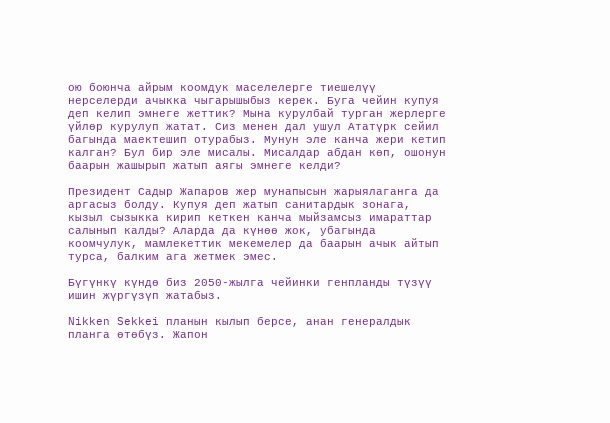ою боюнча айрым коомдук маселелерге тиешелүү нерселерди ачыкка чыгарышыбыз керек. Буга чейин купуя деп келип эмнеге жеттик? Мына курулбай турган жерлерге үйлөр курулуп жатат. Сиз менен дал ушул Ататүрк сейил багында маектешип отурабыз. Мунун эле канча жери кетип калган? Бул бир эле мисалы. Мисалдар абдан көп, ошонун баарын жашырып жатып аягы эмнеге келди?

Президент Садыр Жапаров жер мунапысын жарыялаганга да аргасыз болду. Купуя деп жатып санитардык зонага, кызыл сызыкка кирип кеткен канча мыйзамсыз имараттар салынып калды? Аларда да күнөө жок, убагында коомчулук, мамлекеттик мекемелер да баарын ачык айтып турса, балким ага жетмек эмес.

Бүгүнкү күндө биз 2050-жылга чейинки генпланды түзүү ишин жүргүзүп жатабыз.

Nikken Sekkei планын кылып берсе, анан генералдык планга өтөбүз. Жапон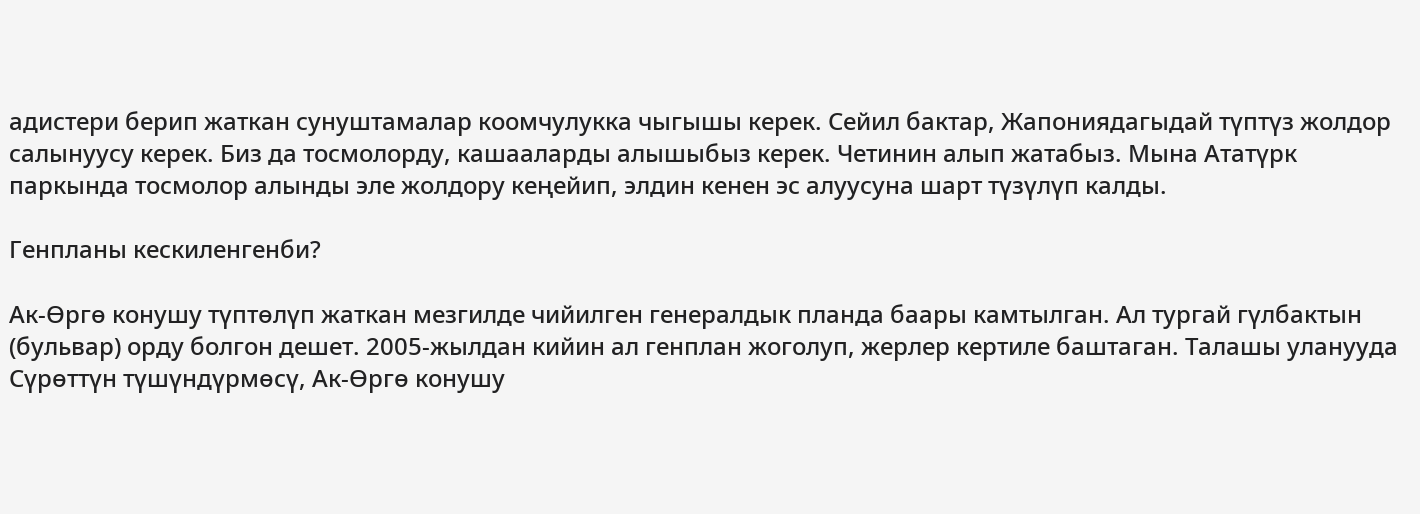адистери берип жаткан сунуштамалар коомчулукка чыгышы керек. Сейил бактар, Жапониядагыдай түптүз жолдор салынуусу керек. Биз да тосмолорду, кашааларды алышыбыз керек. Четинин алып жатабыз. Мына Ататүрк паркында тосмолор алынды эле жолдору кеңейип, элдин кенен эс алуусуна шарт түзүлүп калды.

Генпланы кескиленгенби?

Ак-Өргө конушу түптөлүп жаткан мезгилде чийилген генералдык планда баары камтылган. Ал тургай гүлбактын (бульвар) орду болгон дешет. 2005-жылдан кийин ал генплан жоголуп, жерлер кертиле баштаган. Талашы уланууда
Сүрөттүн түшүндүрмөсү, Ак-Өргө конушу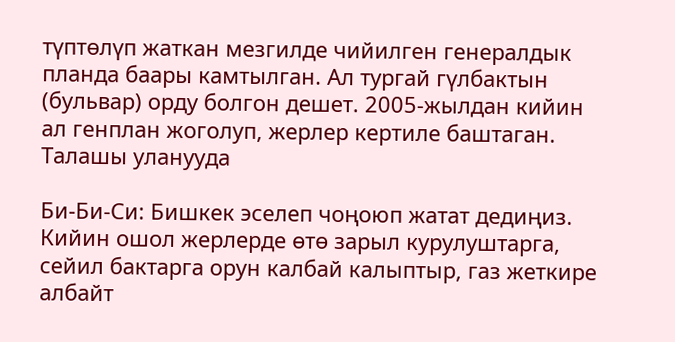түптөлүп жаткан мезгилде чийилген генералдык планда баары камтылган. Ал тургай гүлбактын (бульвар) орду болгон дешет. 2005-жылдан кийин ал генплан жоголуп, жерлер кертиле баштаган. Талашы уланууда

Би-Би-Си: Бишкек эселеп чоңоюп жатат дедиңиз. Кийин ошол жерлерде өтө зарыл курулуштарга, сейил бактарга орун калбай калыптыр, газ жеткире албайт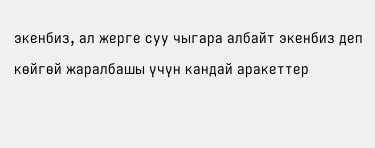экенбиз, ал жерге суу чыгара албайт экенбиз деп көйгөй жаралбашы үчүн кандай аракеттер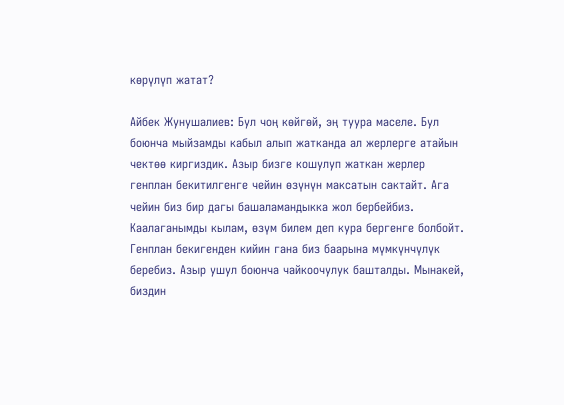көрүлүп жатат?

Айбек Жунушалиев: Бул чоң көйгөй, эң туура маселе. Бул боюнча мыйзамды кабыл алып жатканда ал жерлерге атайын чектөө киргиздик. Азыр бизге кошулуп жаткан жерлер генплан бекитилгенге чейин өзүнүн максатын сактайт. Ага чейин биз бир дагы башаламандыкка жол бербейбиз. Каалаганымды кылам, өзүм билем деп кура бергенге болбойт. Генплан бекигенден кийин гана биз баарына мүмкүнчүлүк беребиз. Азыр ушул боюнча чайкоочулук башталды. Мынакей, биздин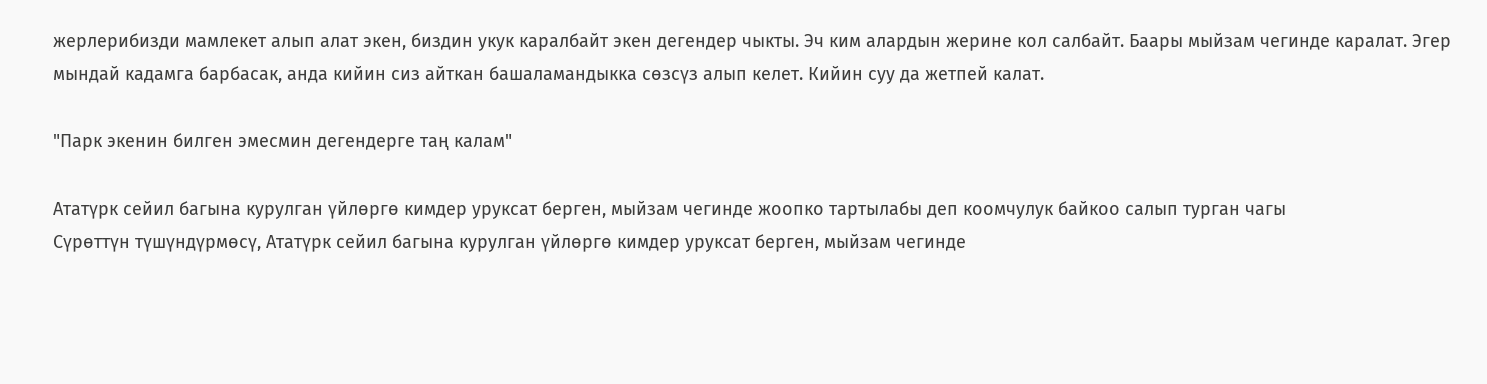жерлерибизди мамлекет алып алат экен, биздин укук каралбайт экен дегендер чыкты. Эч ким алардын жерине кол салбайт. Баары мыйзам чегинде каралат. Эгер мындай кадамга барбасак, анда кийин сиз айткан башаламандыкка сөзсүз алып келет. Кийин суу да жетпей калат.

"Парк экенин билген эмесмин дегендерге таң калам"

Ататүрк сейил багына курулган үйлөргө кимдер уруксат берген, мыйзам чегинде жоопко тартылабы деп коомчулук байкоо салып турган чагы
Сүрөттүн түшүндүрмөсү, Ататүрк сейил багына курулган үйлөргө кимдер уруксат берген, мыйзам чегинде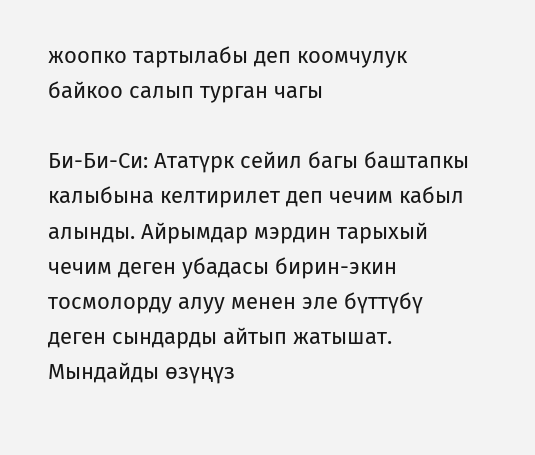жоопко тартылабы деп коомчулук байкоо салып турган чагы

Би-Би-Си: Ататүрк сейил багы баштапкы калыбына келтирилет деп чечим кабыл алынды. Айрымдар мэрдин тарыхый чечим деген убадасы бирин-экин тосмолорду алуу менен эле бүттүбү деген сындарды айтып жатышат. Мындайды өзүңүз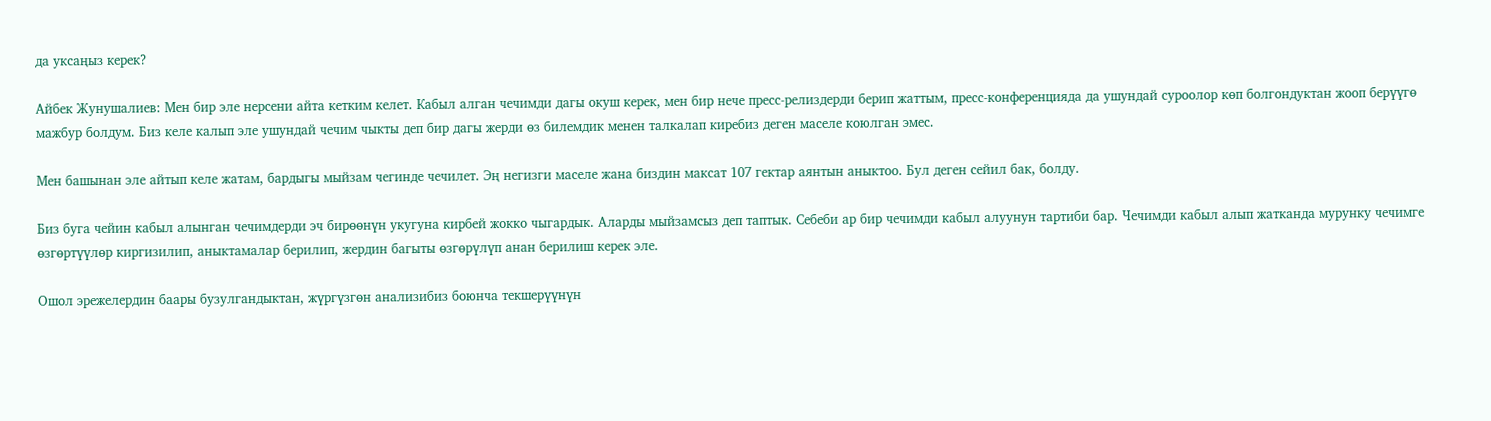да уксаңыз керек?

Айбек Жунушалиев: Мен бир эле нерсени айта кетким келет. Кабыл алган чечимди дагы окуш керек, мен бир нече пресс-релиздерди берип жаттым, пресс-конференцияда да ушундай суроолор көп болгондуктан жооп берүүгө мажбур болдум. Биз келе калып эле ушундай чечим чыкты деп бир дагы жерди өз билемдик менен талкалап киребиз деген маселе коюлган эмес.

Мен башынан эле айтып келе жатам, бардыгы мыйзам чегинде чечилет. Эң негизги маселе жана биздин максат 107 гектар аянтын аныктоо. Бул деген сейил бак, болду.

Биз буга чейин кабыл алынган чечимдерди эч бирөөнүн укугуна кирбей жокко чыгардык. Аларды мыйзамсыз деп таптык. Себеби ар бир чечимди кабыл алуунун тартиби бар. Чечимди кабыл алып жатканда мурунку чечимге өзгөртүүлөр киргизилип, аныктамалар берилип, жердин багыты өзгөрүлүп анан берилиш керек эле.

Ошол эрежелердин баары бузулгандыктан, жүргүзгөн анализибиз боюнча текшерүүнүн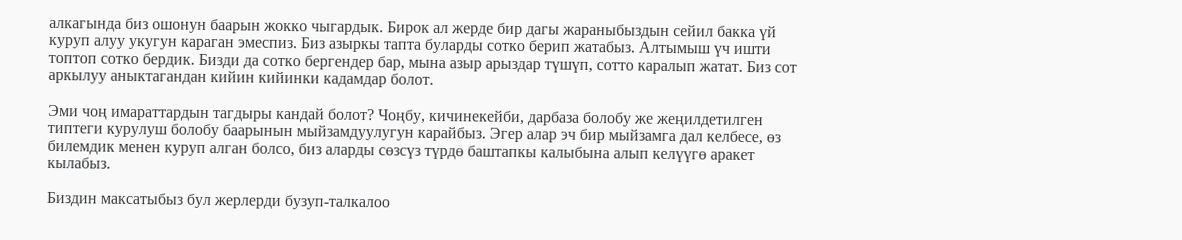алкагында биз ошонун баарын жокко чыгардык. Бирок ал жерде бир дагы жараныбыздын сейил бакка үй куруп алуу укугун караган эмеспиз. Биз азыркы тапта буларды сотко берип жатабыз. Алтымыш үч ишти топтоп сотко бердик. Бизди да сотко бергендер бар, мына азыр арыздар түшүп, сотто каралып жатат. Биз сот аркылуу аныктагандан кийин кийинки кадамдар болот.

Эми чоң имараттардын тагдыры кандай болот? Чоңбу, кичинекейби, дарбаза болобу же жеңилдетилген типтеги курулуш болобу баарынын мыйзамдуулугун карайбыз. Эгер алар эч бир мыйзамга дал келбесе, өз билемдик менен куруп алган болсо, биз аларды сөзсүз түрдө баштапкы калыбына алып келүүгө аракет кылабыз.

Биздин максатыбыз бул жерлерди бузуп-талкалоо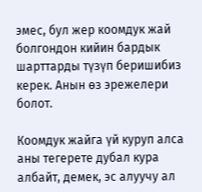эмес, бул жер коомдук жай болгондон кийин бардык шарттарды түзүп беришибиз керек. Анын өз эрежелери болот.

Коомдук жайга үй куруп алса аны тегерете дубал кура албайт, демек, эс алуучу ал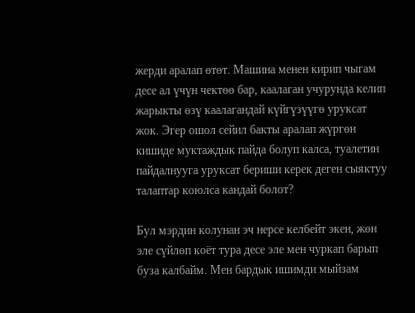жерди аралап өтөт. Машина менен кирип чыгам десе ал үчүн чектөө бар, каалаган учурунда келип жарыкты өзү каалагандай күйгүзүүгө уруксат жок. Эгер ошол сейил бакты аралап жүргөн кишиде муктаждык пайда болуп калса, туалетин пайдалнууга уруксат бериши керек деген сыяктуу талаптар коюлса кандай болот?

Бул мэрдин колунан эч нерсе келбейт экен, жөн эле сүйлөп коёт тура десе эле мен чуркап барып буза калбайм. Мен бардык ишимди мыйзам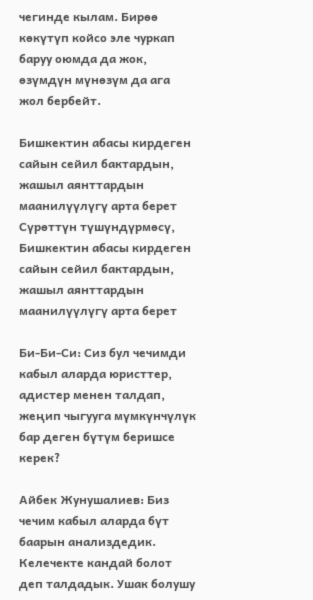чегинде кылам. Бирөө көкүтүп койсо эле чуркап баруу оюмда да жок, өзүмдүн мүнөзүм да ага жол бербейт.

Бишкектин абасы кирдеген сайын сейил бактардын, жашыл аянттардын маанилүүлүгү арта берет
Сүрөттүн түшүндүрмөсү, Бишкектин абасы кирдеген сайын сейил бактардын, жашыл аянттардын маанилүүлүгү арта берет

Би-Би-Си: Сиз бул чечимди кабыл аларда юристтер, адистер менен талдап, жеңип чыгууга мүмкүнчүлүк бар деген бүтүм беришсе керек?

Айбек Жунушалиев: Биз чечим кабыл аларда бүт баарын анализдедик. Келечекте кандай болот деп талдадык. Ушак болушу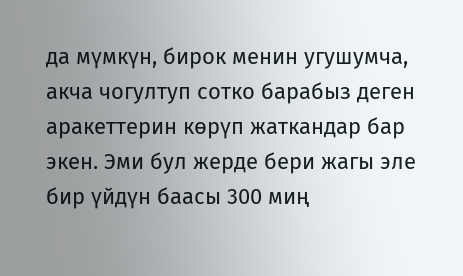да мүмкүн, бирок менин угушумча, акча чогултуп сотко барабыз деген аракеттерин көрүп жаткандар бар экен. Эми бул жерде бери жагы эле бир үйдүн баасы 300 миң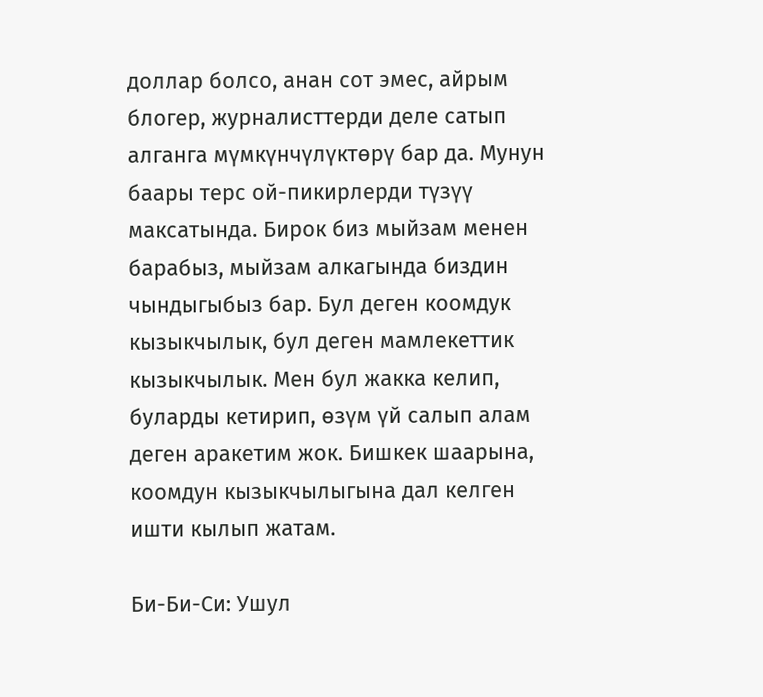доллар болсо, анан сот эмес, айрым блогер, журналисттерди деле сатып алганга мүмкүнчүлүктөрү бар да. Мунун баары терс ой-пикирлерди түзүү максатында. Бирок биз мыйзам менен барабыз, мыйзам алкагында биздин чындыгыбыз бар. Бул деген коомдук кызыкчылык, бул деген мамлекеттик кызыкчылык. Мен бул жакка келип, буларды кетирип, өзүм үй салып алам деген аракетим жок. Бишкек шаарына, коомдун кызыкчылыгына дал келген ишти кылып жатам.

Би-Би-Си: Ушул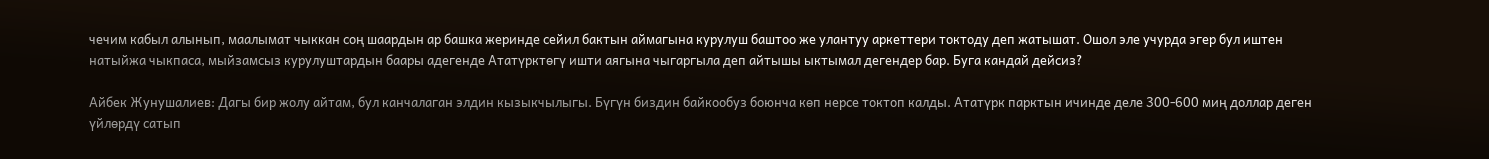чечим кабыл алынып, маалымат чыккан соң шаардын ар башка жеринде сейил бактын аймагына курулуш баштоо же улантуу аркеттери токтоду деп жатышат. Ошол эле учурда эгер бул иштен натыйжа чыкпаса, мыйзамсыз курулуштардын баары адегенде Ататүрктөгү ишти аягына чыгаргыла деп айтышы ыктымал дегендер бар. Буга кандай дейсиз?

Айбек Жунушалиев: Дагы бир жолу айтам, бул канчалаган элдин кызыкчылыгы. Бүгүн биздин байкообуз боюнча көп нерсе токтоп калды. Ататүрк парктын ичинде деле 300-600 миң доллар деген үйлөрдү сатып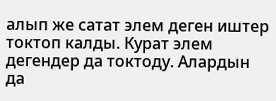алып же сатат элем деген иштер токтоп калды. Курат элем дегендер да токтоду. Алардын да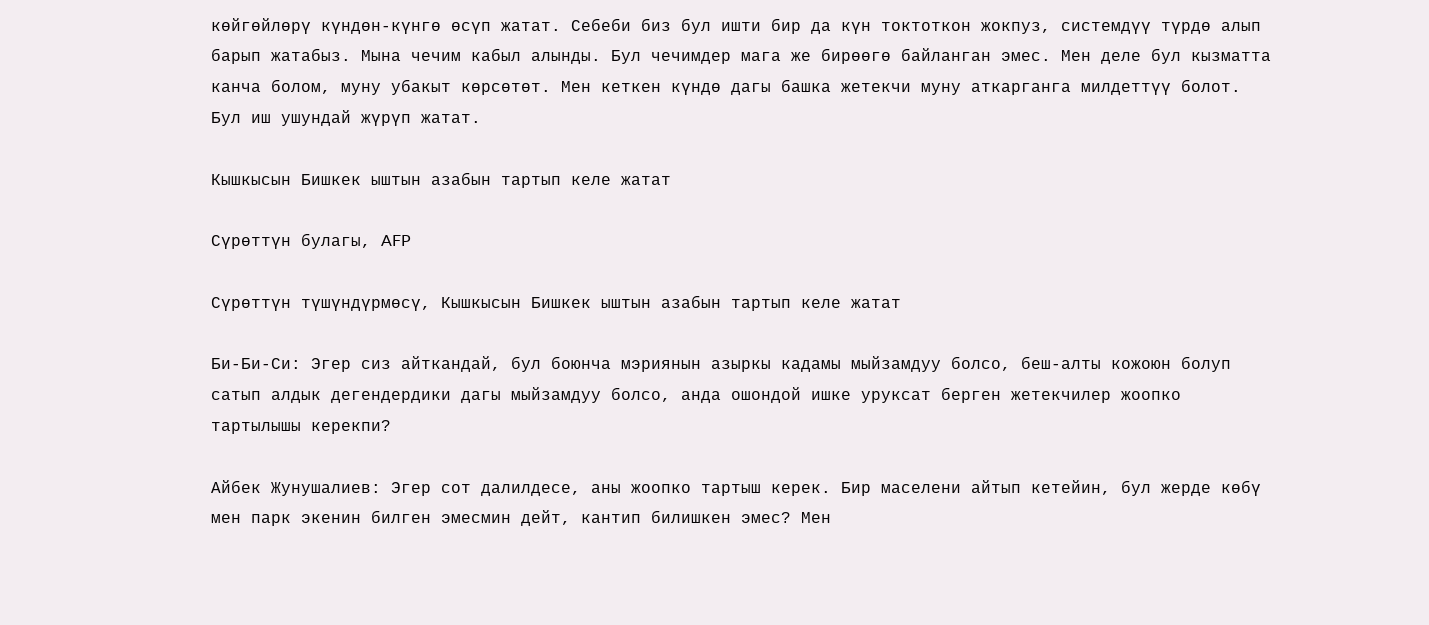көйгөйлөрү күндөн-күнгө өсүп жатат. Себеби биз бул ишти бир да күн токтоткон жокпуз, системдүү түрдө алып барып жатабыз. Мына чечим кабыл алынды. Бул чечимдер мага же бирөөгө байланган эмес. Мен деле бул кызматта канча болом, муну убакыт көрсөтөт. Мен кеткен күндө дагы башка жетекчи муну аткарганга милдеттүү болот. Бул иш ушундай жүрүп жатат.

Кышкысын Бишкек ыштын азабын тартып келе жатат

Сүрөттүн булагы, AFP

Сүрөттүн түшүндүрмөсү, Кышкысын Бишкек ыштын азабын тартып келе жатат

Би-Би-Си: Эгер сиз айткандай, бул боюнча мэриянын азыркы кадамы мыйзамдуу болсо, беш-алты кожоюн болуп сатып алдык дегендердики дагы мыйзамдуу болсо, анда ошондой ишке уруксат берген жетекчилер жоопко тартылышы керекпи?

Айбек Жунушалиев: Эгер сот далилдесе, аны жоопко тартыш керек. Бир маселени айтып кетейин, бул жерде көбү мен парк экенин билген эмесмин дейт, кантип билишкен эмес? Мен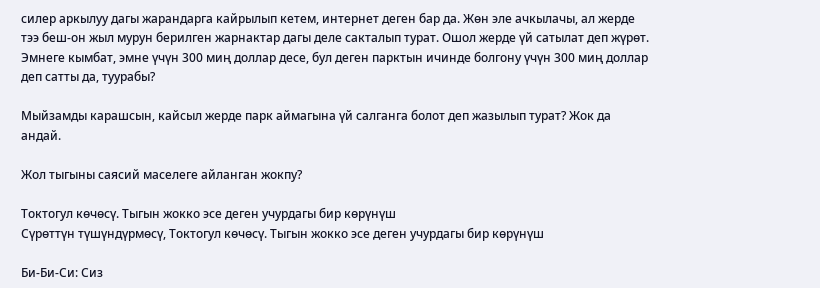силер аркылуу дагы жарандарга кайрылып кетем, интернет деген бар да. Жөн эле ачкылачы, ал жерде тээ беш-он жыл мурун берилген жарнактар дагы деле сакталып турат. Ошол жерде үй сатылат деп жүрөт. Эмнеге кымбат, эмне үчүн 300 миң доллар десе, бул деген парктын ичинде болгону үчүн 300 миң доллар деп сатты да, туурабы?

Мыйзамды карашсын, кайсыл жерде парк аймагына үй салганга болот деп жазылып турат? Жок да андай.

Жол тыгыны саясий маселеге айланган жокпу?

Токтогул көчөсү. Тыгын жокко эсе деген учурдагы бир көрүнүш
Сүрөттүн түшүндүрмөсү, Токтогул көчөсү. Тыгын жокко эсе деген учурдагы бир көрүнүш

Би-Би-Си: Сиз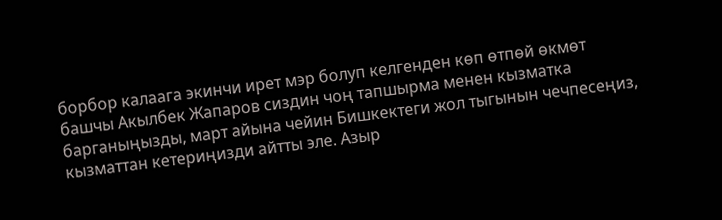борбор калаага экинчи ирет мэр болуп келгенден көп өтпөй өкмөт башчы Акылбек Жапаров сиздин чоң тапшырма менен кызматка барганыңызды, март айына чейин Бишкектеги жол тыгынын чечпесеңиз, кызматтан кетериңизди айтты эле. Азыр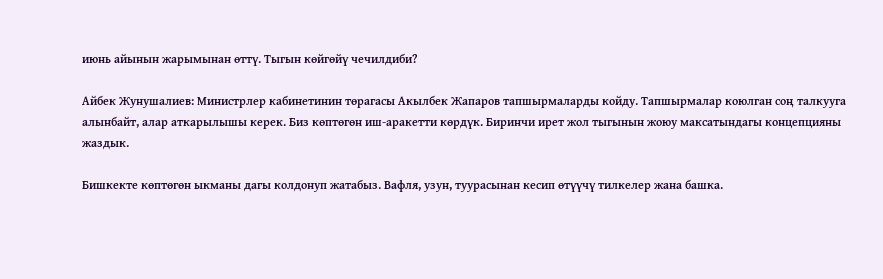июнь айынын жарымынан өттү. Тыгын көйгөйү чечилдиби?

Айбек Жунушалиев: Министрлер кабинетинин төрагасы Акылбек Жапаров тапшырмаларды койду. Тапшырмалар коюлган соң талкууга алынбайт, алар аткарылышы керек. Биз көптөгөн иш-аракетти көрдүк. Биринчи ирет жол тыгынын жоюу максатындагы концепцияны жаздык.

Бишкекте көптөгөн ыкманы дагы колдонуп жатабыз. Вафля, узун, туурасынан кесип өтүүчү тилкелер жана башка.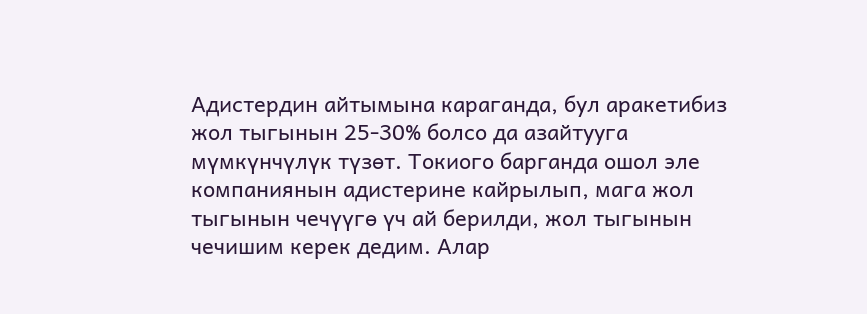Адистердин айтымына караганда, бул аракетибиз жол тыгынын 25-30% болсо да азайтууга мүмкүнчүлүк түзөт. Токиого барганда ошол эле компаниянын адистерине кайрылып, мага жол тыгынын чечүүгө үч ай берилди, жол тыгынын чечишим керек дедим. Алар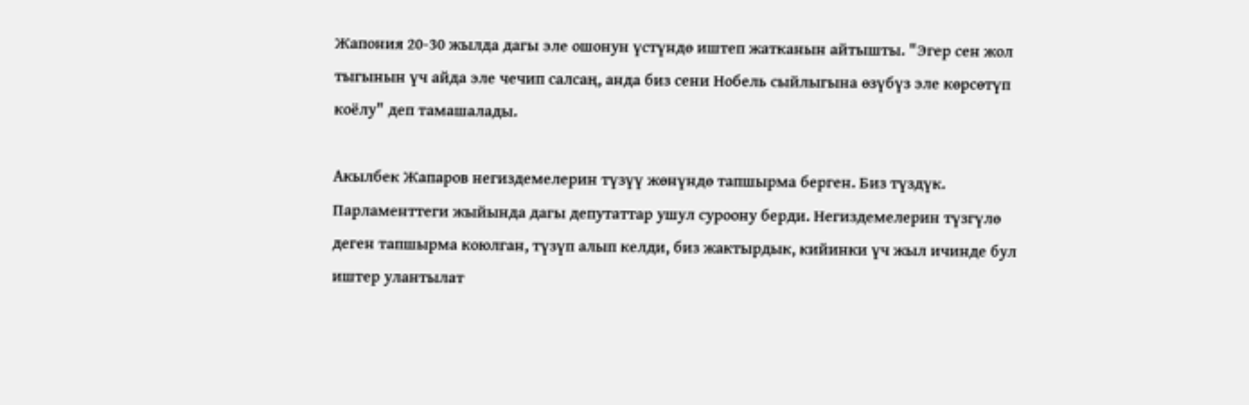Жапония 20-30 жылда дагы эле ошонун үстүндө иштеп жатканын айтышты. "Эгер сен жол тыгынын үч айда эле чечип салсаң, анда биз сени Нобель сыйлыгына өзүбүз эле көрсөтүп коёлу" деп тамашалады.

Акылбек Жапаров негиздемелерин түзүү жөнүндө тапшырма берген. Биз түздүк. Парламенттеги жыйында дагы депутаттар ушул суроону берди. Негиздемелерин түзгүлө деген тапшырма коюлган, түзүп алып келди, биз жактырдык, кийинки үч жыл ичинде бул иштер улантылат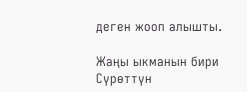деген жооп алышты.

Жаңы ыкманын бири
Сүрөттүн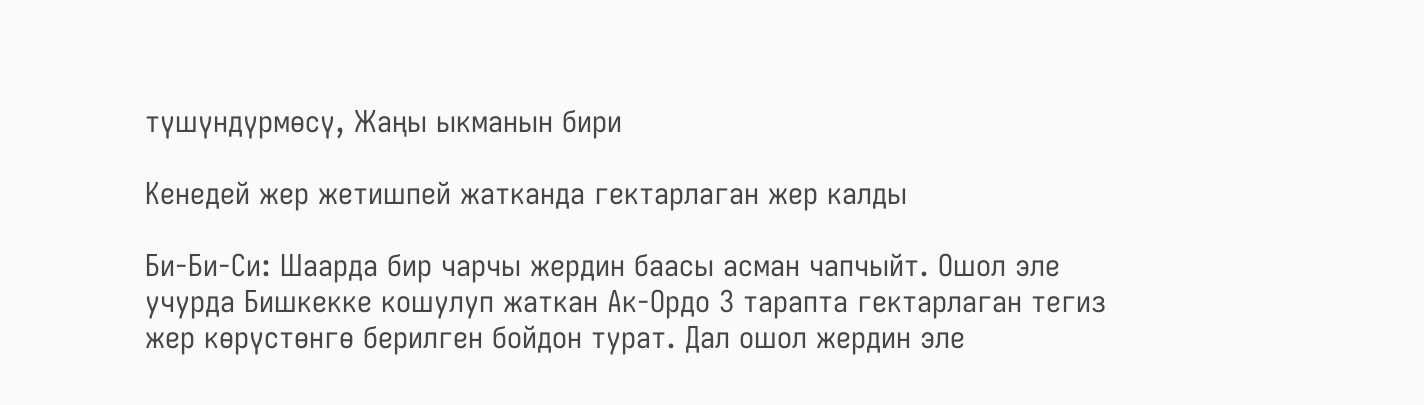түшүндүрмөсү, Жаңы ыкманын бири

Кенедей жер жетишпей жатканда гектарлаган жер калды

Би-Би-Си: Шаарда бир чарчы жердин баасы асман чапчыйт. Ошол эле учурда Бишкекке кошулуп жаткан Ак-Ордо 3 тарапта гектарлаган тегиз жер көрүстөнгө берилген бойдон турат. Дал ошол жердин эле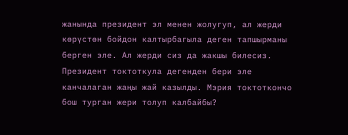жанында президент эл менен жолугуп, ал жерди көрүстөн бойдон калтырбагыла деген тапшырманы берген эле. Ал жерди сиз да жакшы билесиз. Президент токтоткула дегенден бери эле канчалаган жаңы жай казылды. Мэрия токтоткончо бош турган жери толуп калбайбы?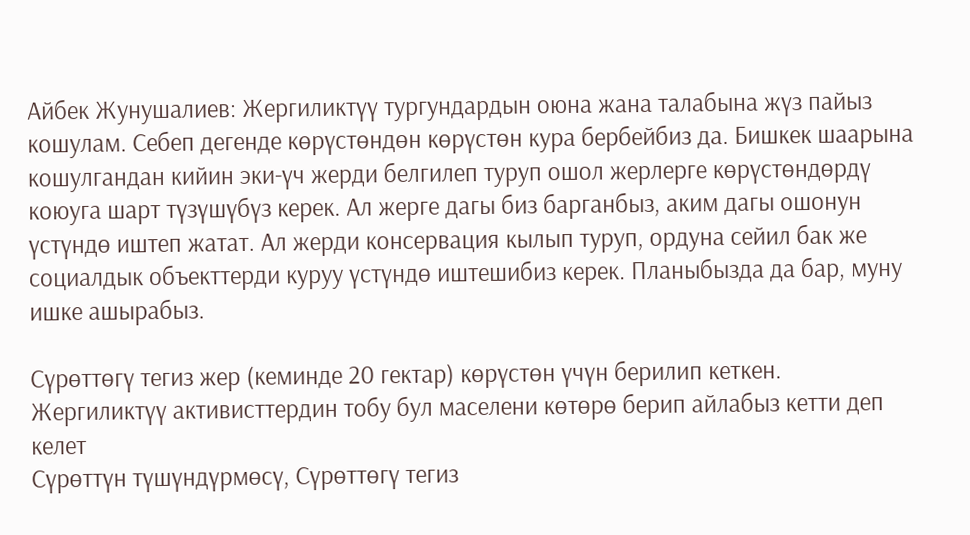Айбек Жунушалиев: Жергиликтүү тургундардын оюна жана талабына жүз пайыз кошулам. Себеп дегенде көрүстөндөн көрүстөн кура бербейбиз да. Бишкек шаарына кошулгандан кийин эки-үч жерди белгилеп туруп ошол жерлерге көрүстөндөрдү коюуга шарт түзүшүбүз керек. Ал жерге дагы биз барганбыз, аким дагы ошонун үстүндө иштеп жатат. Ал жерди консервация кылып туруп, ордуна сейил бак же социалдык объекттерди куруу үстүндө иштешибиз керек. Планыбызда да бар, муну ишке ашырабыз.

Сүрөттөгү тегиз жер (кеминде 20 гектар) көрүстөн үчүн берилип кеткен. Жергиликтүү активисттердин тобу бул маселени көтөрө берип айлабыз кетти деп келет
Сүрөттүн түшүндүрмөсү, Сүрөттөгү тегиз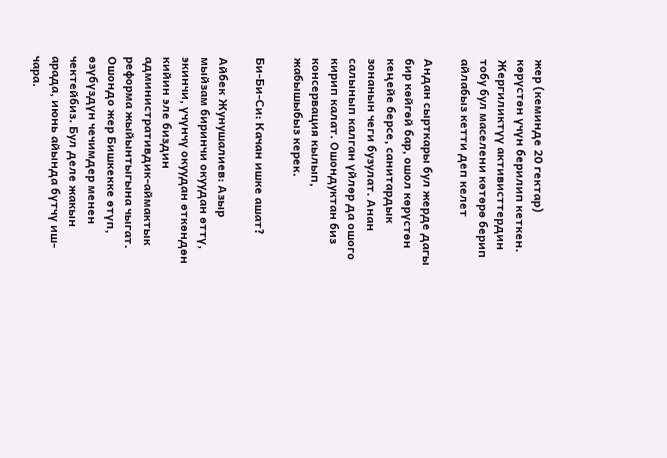жер (кеминде 20 гектар) көрүстөн үчүн берилип кеткен. Жергиликтүү активисттердин тобу бул маселени көтөрө берип айлабыз кетти деп келет

Андан сырткары бул жерде дагы бир көйгөй бар, ошол көрүстөн кеңейе берсе, санитардык зонанын чеги бузулат. Анан салынып калган үйлөр да ошого кирип калат. Ошондуктан биз консервация кылып, жабышыбыз керек.

Би-Би-Си: Качан ишке ашат?

Айбек Жунушалиев: Азыр мыйзам биринчи окуудан өттү, экинчи, үчүнчү окуудан өткөндөн кийин эле биздин административдик-аймактык реформа жыйынтыгына чыгат. Ошондо жер Бишкекке өтүп, өзүбүздүн чечимдер менен чектейбиз. Бул деле жакын арада, июнь айында бүтчү иш-чара.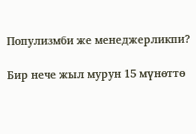Популизмби же менеджерликпи?

Бир нече жыл мурун 15 мүнөттө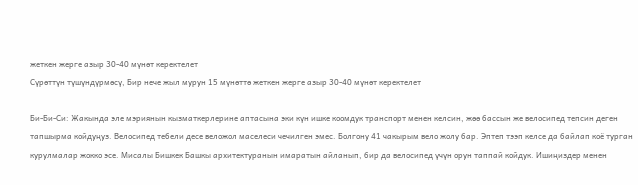жеткен жерге азыр 30-40 мүнөт керектелет
Сүрөттүн түшүндүрмөсү, Бир нече жыл мурун 15 мүнөттө жеткен жерге азыр 30-40 мүнөт керектелет

Би-Би-Си: Жакында эле мэриянын кызматкерлерине аптасына эки күн ишке коомдук транспорт менен келсин, жөө бассын же велосипед тепсин деген тапшырма койдуңуз. Велосипед тебели десе веложол маселеси чечилген эмес. Болгону 41 чакырым вело жолу бар. Эптеп тээп келсе да байлап коё турган курулмалар жокко эсе. Мисалы Бишкек Башкы архитектуранын имаратын айланып, бир да велосипед үчүн орун таппай койдук. Ишиңиздер менен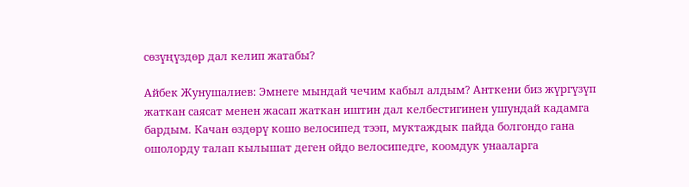сөзүңүздөр дал келип жатабы?

Айбек Жунушалиев: Эмнеге мындай чечим кабыл алдым? Анткени биз жүргүзүп жаткан саясат менен жасап жаткан иштин дал келбестигинен ушундай кадамга бардым. Качан өздөрү кошо велосипед тээп, муктаждык пайда болгондо гана ошолорду талап кылышат деген ойдо велосипедге, коомдук унааларга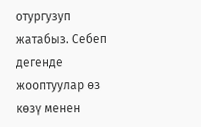отургузуп жатабыз. Себеп дегенде жооптуулар өз көзү менен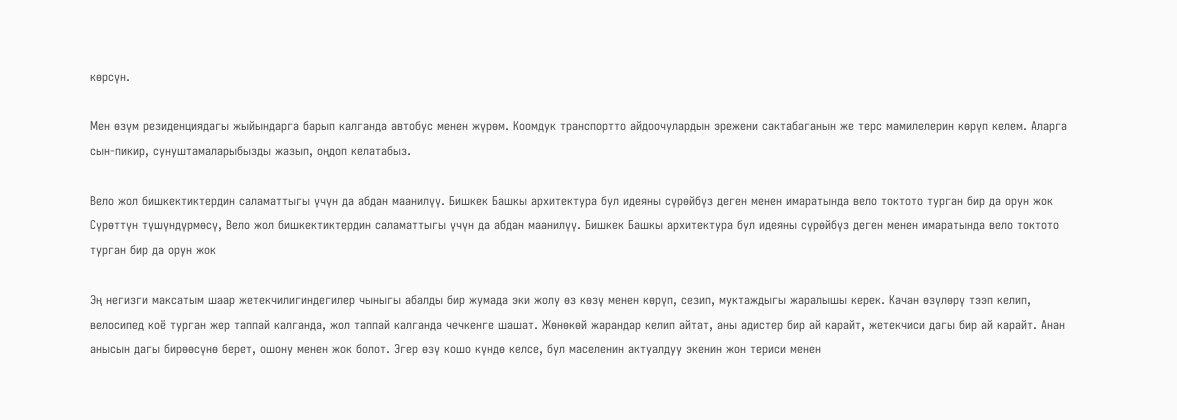көрсүн.

Мен өзүм резиденциядагы жыйындарга барып калганда автобус менен жүрөм. Коомдук транспортто айдоочулардын эрежени сактабаганын же терс мамилелерин көрүп келем. Аларга сын-пикир, сунуштамаларыбызды жазып, оңдоп келатабыз.

Вело жол бишкектиктердин саламаттыгы үчүн да абдан маанилүү. Бишкек Башкы архитектура бул идеяны сүрөйбүз деген менен имаратында вело токтото турган бир да орун жок
Сүрөттүн түшүндүрмөсү, Вело жол бишкектиктердин саламаттыгы үчүн да абдан маанилүү. Бишкек Башкы архитектура бул идеяны сүрөйбүз деген менен имаратында вело токтото турган бир да орун жок

Эң негизги максатым шаар жетекчилигиндегилер чыныгы абалды бир жумада эки жолу өз көзү менен көрүп, сезип, муктаждыгы жаралышы керек. Качан өзүлөрү тээп келип, велосипед коё турган жер таппай калганда, жол таппай калганда чечкенге шашат. Жөнөкөй жарандар келип айтат, аны адистер бир ай карайт, жетекчиси дагы бир ай карайт. Анан анысын дагы бирөөсүнө берет, ошону менен жок болот. Эгер өзү кошо күндө келсе, бул маселенин актуалдуу экенин жон териси менен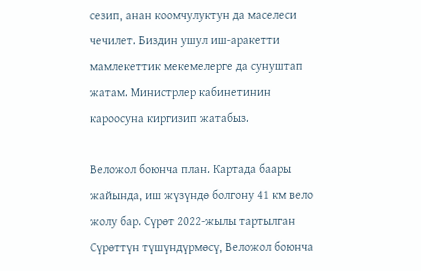сезип, анан коомчулуктун да маселеси чечилет. Биздин ушул иш-аракетти мамлекеттик мекемелерге да сунуштап жатам. Министрлер кабинетинин кароосуна киргизип жатабыз.

Веложол боюнча план. Картада баары жайында, иш жүзүндө болгону 41 км вело жолу бар. Сүрөт 2022-жылы тартылган
Сүрөттүн түшүндүрмөсү, Веложол боюнча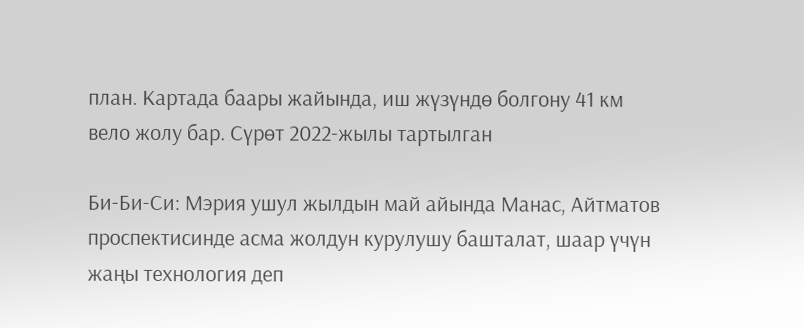план. Картада баары жайында, иш жүзүндө болгону 41 км вело жолу бар. Сүрөт 2022-жылы тартылган

Би-Би-Си: Мэрия ушул жылдын май айында Манас, Айтматов проспектисинде асма жолдун курулушу башталат, шаар үчүн жаңы технология деп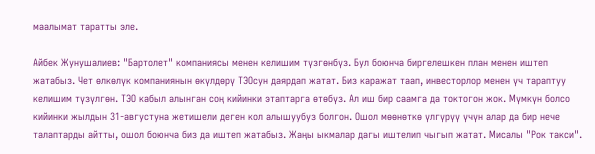маалымат таратты эле.

Айбек Жунушалиев: "Бартолет" компаниясы менен келишим түзгөнбүз. Бул боюнча биргелешкен план менен иштеп жатабыз. Чет өлкөлүк компаниянын өкүлдөрү ТЭОсун даярдап жатат. Биз каражат таап, инвесторлор менен үч тараптуу келишим түзүлгөн. ТЭО кабыл алынган соң кийинки этаптарга өтөбүз. Ал иш бир саамга да токтогон жок. Мүмкүн болсо кийинки жылдын 31-августуна жетишели деген кол алышуубуз болгон. Ошол мөөнөткө үлгүрүү үчүн алар да бир нече талаптарды айтты, ошол боюнча биз да иштеп жатабыз. Жаңы ыкмалар дагы иштелип чыгып жатат. Мисалы "Рок такси".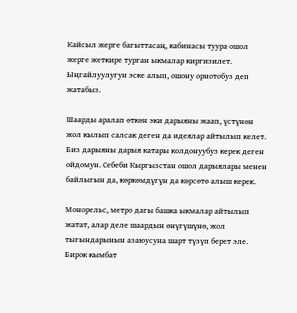Кайсыл жерге багыттасаң, кабинасы туура ошол жерге жеткире турган ыкмалар киргизилет. Ыңгайлуулугун эске алып, ошону орнотобуз деп жатабыз.

Шаарды аралап өткөн эки дарыяны жаап, үстүнөн жол кылып салсак деген да идеялар айтылып келет. Биз дарыяны дарыя катары колдонуубуз керек деген ойдомун. Себеби Кыргызстан ошол дарыялары менен байлыгын да, көркөмдүгүн да көрсөтө алыш керек.

Монорельс, метро дагы башка ыкмалар айтылып жатат, алар деле шаардын өнүгүшүнө, жол тыгындарынын азаюусуна шарт түзүп берет эле. Бирок кымбат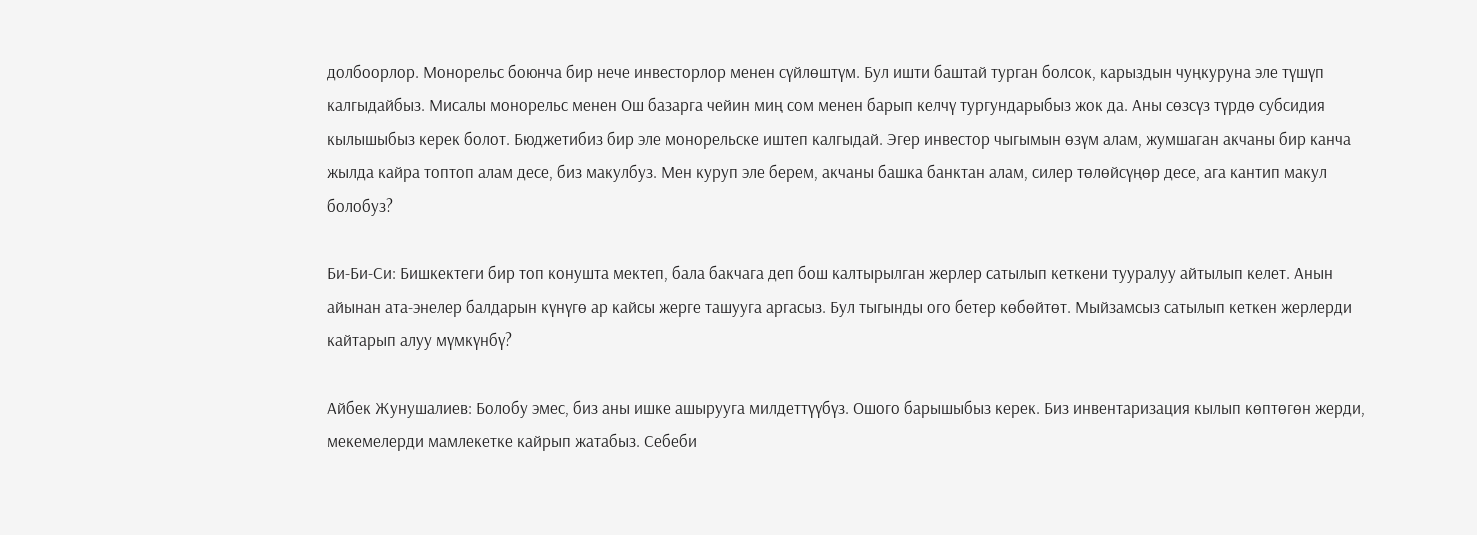долбоорлор. Монорельс боюнча бир нече инвесторлор менен сүйлөштүм. Бул ишти баштай турган болсок, карыздын чуңкуруна эле түшүп калгыдайбыз. Мисалы монорельс менен Ош базарга чейин миң сом менен барып келчү тургундарыбыз жок да. Аны сөзсүз түрдө субсидия кылышыбыз керек болот. Бюджетибиз бир эле монорельске иштеп калгыдай. Эгер инвестор чыгымын өзүм алам, жумшаган акчаны бир канча жылда кайра топтоп алам десе, биз макулбуз. Мен куруп эле берем, акчаны башка банктан алам, силер төлөйсүңөр десе, ага кантип макул болобуз?

Би-Би-Си: Бишкектеги бир топ конушта мектеп, бала бакчага деп бош калтырылган жерлер сатылып кеткени тууралуу айтылып келет. Анын айынан ата-энелер балдарын күнүгө ар кайсы жерге ташууга аргасыз. Бул тыгынды ого бетер көбөйтөт. Мыйзамсыз сатылып кеткен жерлерди кайтарып алуу мүмкүнбү?

Айбек Жунушалиев: Болобу эмес, биз аны ишке ашырууга милдеттүүбүз. Ошого барышыбыз керек. Биз инвентаризация кылып көптөгөн жерди, мекемелерди мамлекетке кайрып жатабыз. Себеби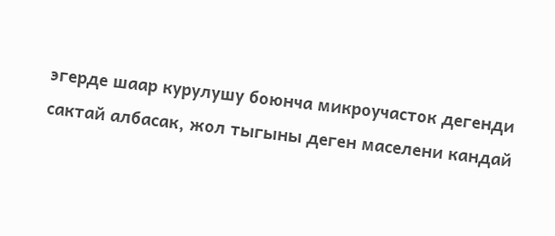эгерде шаар курулушу боюнча микроучасток дегенди сактай албасак, жол тыгыны деген маселени кандай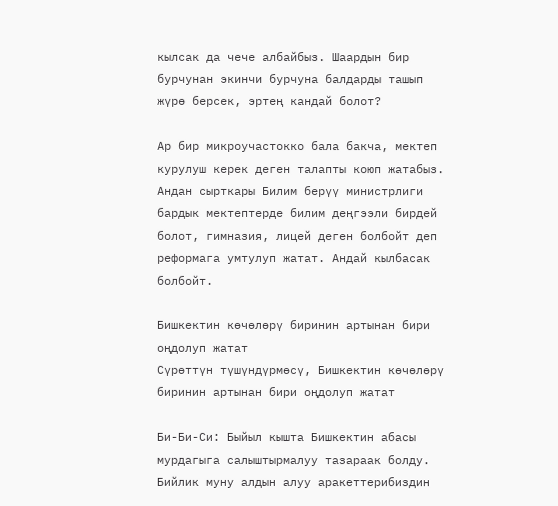кылсак да чече албайбыз. Шаардын бир бурчунан экинчи бурчуна балдарды ташып жүрө берсек, эртең кандай болот?

Ар бир микроучастокко бала бакча, мектеп курулуш керек деген талапты коюп жатабыз. Андан сырткары Билим берүү министрлиги бардык мектептерде билим деңгээли бирдей болот, гимназия, лицей деген болбойт деп реформага умтулуп жатат. Андай кылбасак болбойт.

Бишкектин көчөлөрү биринин артынан бири оңдолуп жатат
Сүрөттүн түшүндүрмөсү, Бишкектин көчөлөрү биринин артынан бири оңдолуп жатат

Би-Би-Си: Быйыл кышта Бишкектин абасы мурдагыга салыштырмалуу тазараак болду. Бийлик муну алдын алуу аракеттерибиздин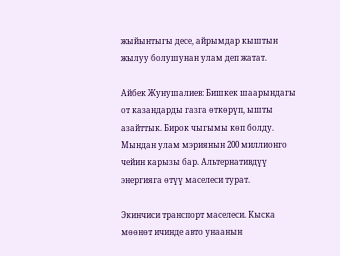жыйынтыгы десе, айрымдар кыштын жылуу болушунан улам деп жатат.

Айбек Жунушалиев: Бишкек шаарындагы от казандарды газга өткөрүп, ышты азайттык. Бирок чыгымы көп болду. Мындан улам мэриянын 200 миллионго чейин карызы бар. Альтернативдүү энергияга өтүү маселеси турат.

Экинчиси транспорт маселеси. Кыска мөөнөт ичинде авто унаанын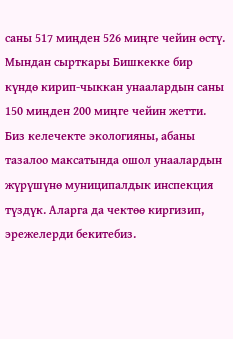саны 517 миңден 526 миңге чейин өстү. Мындан сырткары Бишкекке бир күндө кирип-чыккан унаалардын саны 150 миңден 200 миңге чейин жетти. Биз келечекте экологияны, абаны тазалоо максатында ошол унаалардын жүрүшүнө муниципалдык инспекция түздүк. Аларга да чектөө киргизип, эрежелерди бекитебиз.